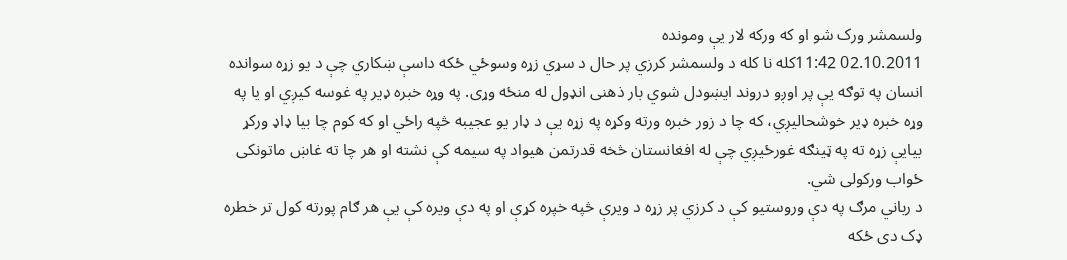ولسمشر ورک شو او که ورکه لار یې ومونده
02.10.2011 11:42کله نا کله د ولسمشر کرزي پر حال د سړي زړه وسوځي ځکه داسې ښکاري چې د یو زړه سوانده انسان په توګه یې پر اوږو دروند ایښودل شوي بار ذهنی انډول له منځه وړی. په وړه خبره ډیر په غوسه کیږي او یا په وړه خبره ډیر خوشحالیږي، که چا د زور خبره ورته وکړه په زړه یې د ډار یو عجیبه څپه راځي او که کوم چا بیا ډاډ ورکړ بیایې زړه ته په ټینګه غورځیږي چې له افغانستان څخه قدرتمن هیواد په سیمه کې نشته او هر چا ته غاښ ماتونکی ځواب ورکولی شي.
د رباني مرګ په دې وروستیو کې د کرزي پر زړه د ویرې څپه خپره کړې او په دې ویره کې یې هر ګام پورته کول تر خطره ډک دی ځکه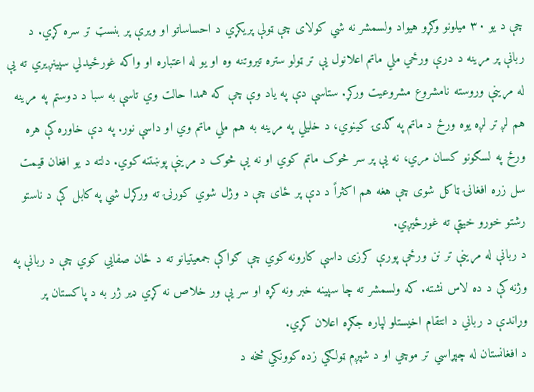چې د یو ۳۰ میلونو وګړو هیواد ولسمشر نه شي کولای چې ټولې پریکړي د احساساتو او ویرې پر بنسټ تر سره کړي. د ربانې پر مړینه د درې ورځي ملي ماتم اعلانول یې تر ټولو ستره تیروتنه وه او یو له اعتباره او واکه غورځیدلي سپینږیري ته یې له مړینې وروسته نامشروع مشروعیت ورکړ. ستاسې دې په یاد وې چې که همدا حالت وي تاسې به سبا د دوستم په مړینه هم لږ تر لږه یوه ورځ د ماتم په ګدۍ کینوي، د خلیلي په مړینه به هم ملي ماتم وي او داسې نور. په دې خاوره کې هره ورځ په لسګونو کسان مري، نه یې پر سر څوک ماتم کوي او نه یې څوک د مړینې پوښتنه کوي. دلته د یو افغان قیمت سل زره افغانۍ ټاکل شوی چې هغه هم اکثراً د دې پر ځای چې د وژل شوي کورنۍ ته ورکړل شي په کابل کې د ناستو رشتو خورو خیټې ته غورځيږي.
د ربانې له مړینې تر نن ورځې پورې کرزی داسې کارونه کوي چې ګواکې جمعیتیانو ته د ځان صفایي کوي چې د ربانې په وژنه کې د ده لاس نشته. که ولسمشر ته چا سپینه خبر ونه کړه او سر یې ور خلاص نه کړي ډیر ژر به د پاکستان پر وړاندې د رباني د انتقام اخیستلو لپاره جګړه اعلان کړي.
د افغانستان له چپړاسي تر موچي او د شپږم ټولګي زده کوونکي څخه د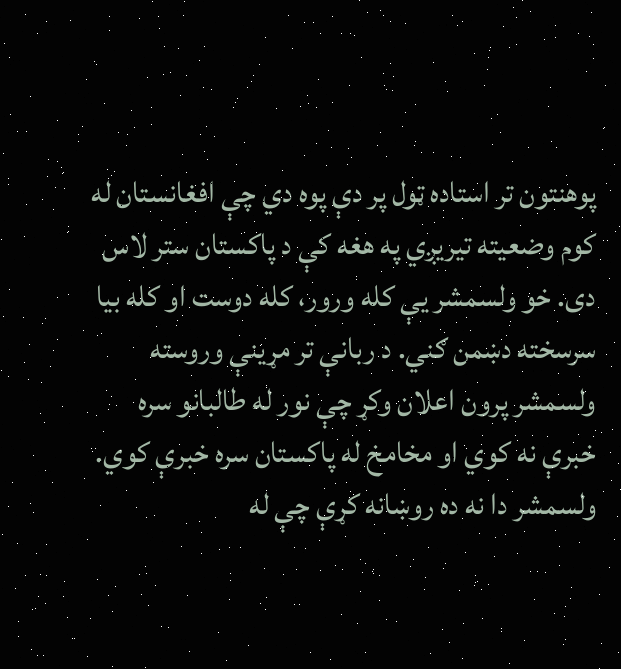پوهنتون تر استاده ټول پر دې پوه دي چې افغانستان له کوم وضعیته تیریږي په هغه کې د پاکستان ستر لاس دی. خو ولسمشر یې کله ورور، کله دوست او کله بیا سرسخته دښمن ګني. د ربانې تر مړینې وروسته ولسمشر پرون اعلان وکړ چې نور له طالبانو سره خبرې نه کوي او مخامخ له پاکستان سره خبرې کوي.
ولسمشر دا نه ده روښانه کړې چې له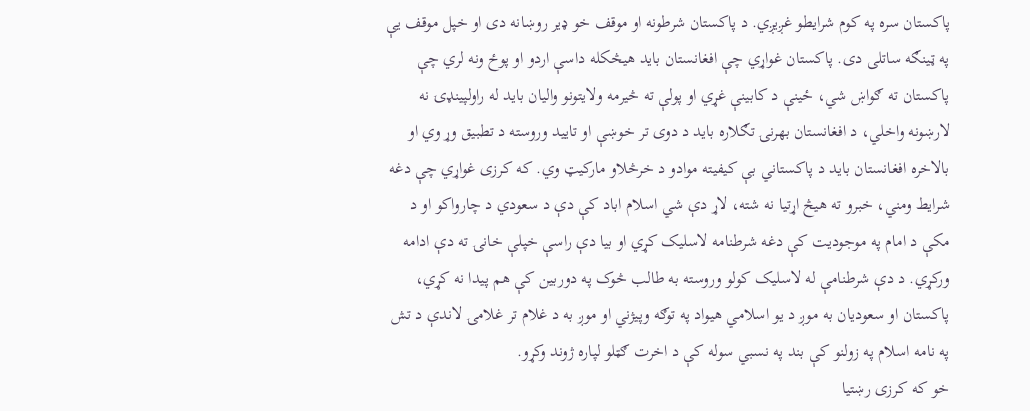پاکستان سره په کوم شرایطو غږیږي. د پاکستان شرطونه او موقف خو ډیر روښانه دی او خپل موقف یې په ټینګه ساتلی دی. پاکستان غواړي چې افغانستان باید هیڅکله داسې اردو او پوځ ونه لري چې پاکستان ته ګواښ شي، ځینې د کابینې غړي او پولې ته څیرمه ولایتونو والیان باید له راولپینډۍ نه لارښونه واخلي، د افغانستان بهرنۍ تګلاره باید د دوی تر خوښې او تایید وروسته د تطبیق وړ وي او بالاخره افغانستان باید د پاکستاني بې کیفیته موادو د خرڅلاو مارکیټ وي. که کرزی غواړي چې دغه شرایط ومني، خبرو ته هیڅ اړتیا نه شته، لاړ دې شي اسلام اباد کې دې د سعودي د چارواکو او د مکې د امام په موجودیت کې دغه شرطنامه لاسلیک کړي او بیا دې راسې خپلې خانۍ ته دې ادامه ورکړي. د دې شرطنامې له لاسلیک کولو وروسته به طالب څوک په دوربین کې هم پیدا نه کړي، پاکستان او سعودیان به موږ د یو اسلامي هیواد په توګه وپیژني او موږ به د غلام تر غلامۍ لاندې د تش په نامه اسلام په زولنو کې بند په نسبي سوله کې د اخرت ګټلو لپاره ژوند وکړو.
خو که کرزی رښتیا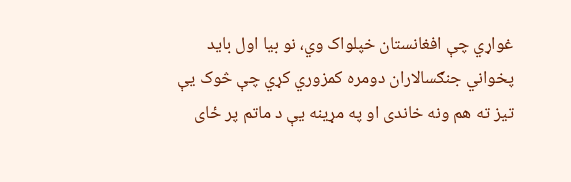غواړي چې افغانستان خپلواک وي، نو بیا اول باید پخواني جنګسالاران دومره کمزوري کړي چې څوک یې تیز ته هم ونه خاندی او په مړینه یې د ماتم پر ځای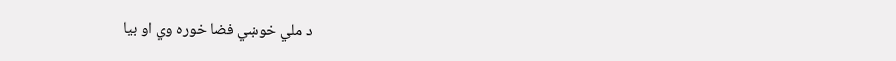د ملي خوښي فضا خوره وي او بیا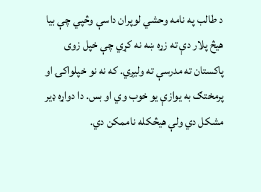د طالب په نامه وحشي لوپران داسې وڅپي چې بیا هیڅ پلار دې ته زړه ښه نه کړي چې خپل زوی پاکستان ته مدرسې ته ولیږي. که نه نو خپلواکۍ او پرمختګ به یوازې یو خوب وي او بس. دا دواړه ډیر مشکل دي ولې هیڅکله ناممکن دي.